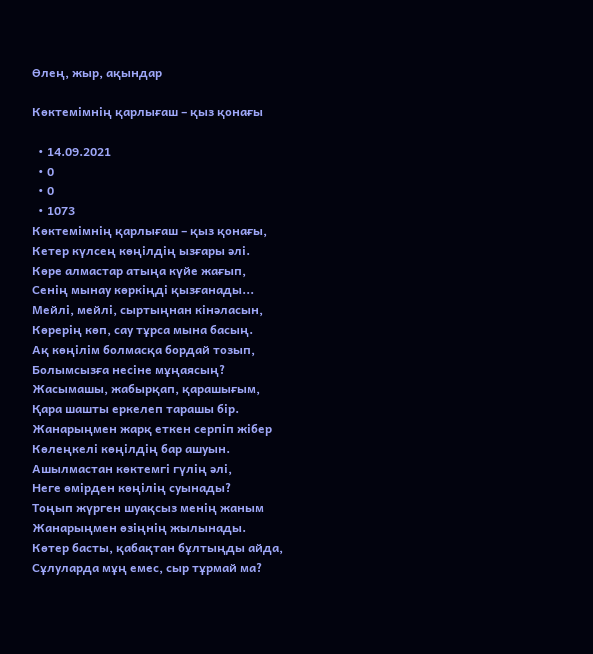Өлең, жыр, ақындар

Көктемімнің қарлығаш – қыз қонағы

  • 14.09.2021
  • 0
  • 0
  • 1073
Көктемімнің қарлығаш – қыз қонағы,
Кетер күлсең көңілдің ызғары әлі.
Көре алмастар атыңа күйе жағып,
Сенің мынау көркіңді қызғанады...
Мейлі, мейлі, сыртыңнан кінәласын,
Көрерің көп, сау тұрса мына басың.
Ақ көңілім болмасқа бордай тозып,
Болымсызға несіне мұңаясың?
Жасымашы, жабырқап, қарашығым,
Қара шашты еркелеп тарашы бір.
Жанарыңмен жарқ еткен серпіп жібер
Көлеңкелі көңілдің бар ашуын.
Ашылмастан көктемгі гүлің әлі,
Неге өмірден көңілің суынады?
Тоңып жүрген шуақсыз менің жаным
Жанарыңмен өзіңнің жылынады.
Көтер басты, қабақтан бұлтыңды айда,
Сұлуларда мұң емес, сыр тұрмай ма?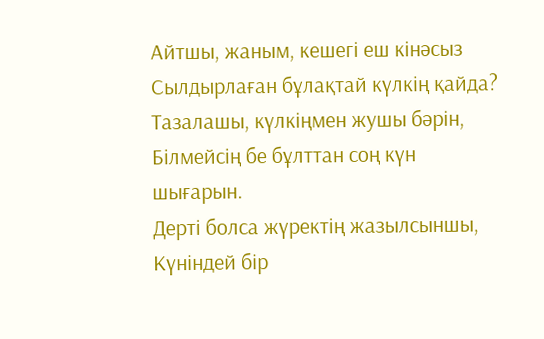Айтшы, жаным, кешегі еш кінәсыз
Сылдырлаған бұлақтай күлкің қайда?
Тазалашы, күлкіңмен жушы бәрін,
Білмейсің бе бұлттан соң күн шығарын.
Дерті болса жүректің жазылсыншы,
Күніндей бір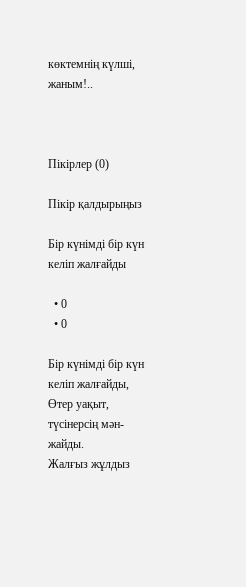көктемнің күлші, жаным!..



Пікірлер (0)

Пікір қалдырыңыз

Бір күнімді бір күн келіп жалғайды

  • 0
  • 0

Бір күнімді бір күн келіп жалғайды,
Өтер уақыт, түсінерсің мән-жайды.
Жалғыз жұлдыз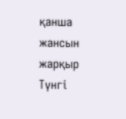қанша жансын жарқыр
Түнгі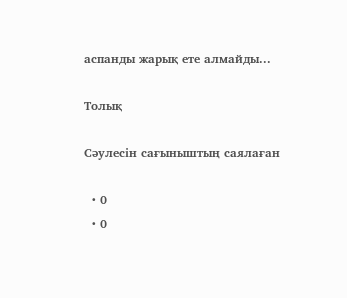аспанды жарық ете алмайды...

Толық

Сәулесін сағыныштың саялаған

  • 0
  • 0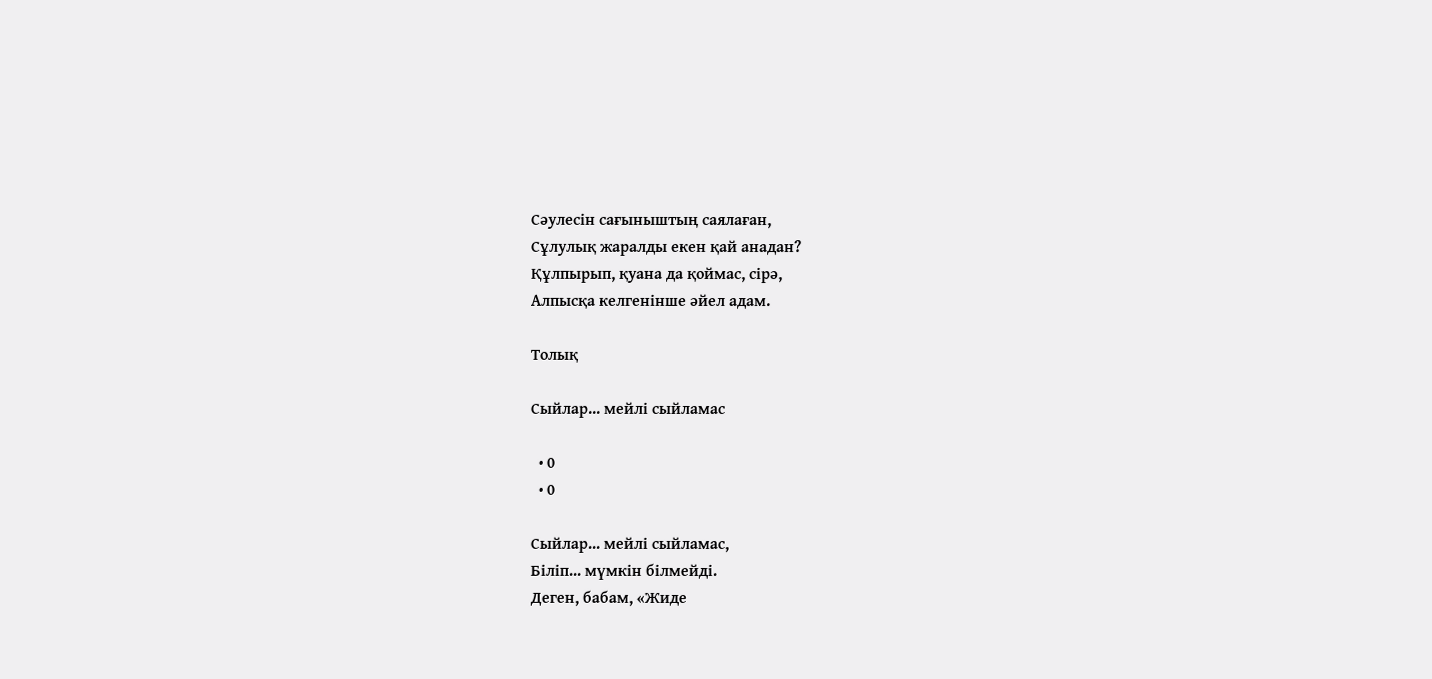Сәулесін сағыныштың саялаған,
Сұлулық жаралды екен қай анадан?
Құлпырып, қуана да қоймас, сірә,
Алпысқа келгенінше әйел адам.

Толық

Сыйлар... мейлі сыйламас

  • 0
  • 0

Сыйлар... мейлі сыйламас,
Біліп... мүмкін білмейді.
Деген, бабам, «Жиде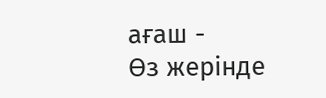ағаш -
Өз жерінде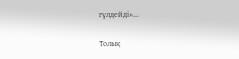гүлдейді»...

Толық